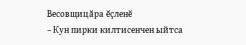Весовщицӑра ӗҫленӗ
– Кун пирки килтисенчен ыйтса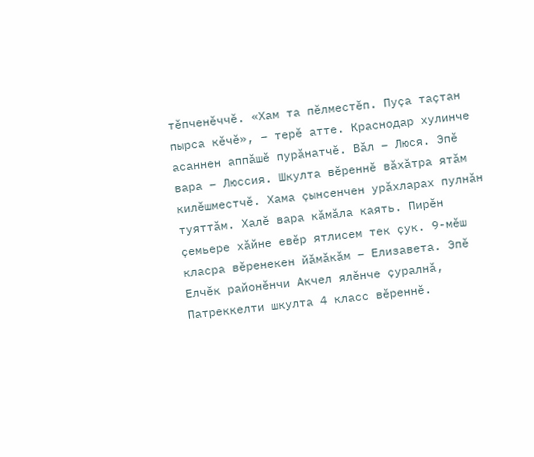тӗпченӗччӗ. «Хам та пӗлместӗп. Пуҫа таҫтан пырса кӗчӗ», – терӗ атте. Краснодар хулинче асаннен аппӑшӗ пурӑнатчӗ. Вӑл – Люся. Эпӗ вара – Люссия. Шкулта вӗреннӗ вӑхӑтра ятӑм килӗшместчӗ. Хама ҫынсенчен урӑхларах пулнӑн туяттӑм. Халӗ вара кӑмӑла каять. Пирӗн ҫемьере хӑйне евӗр ятлисем тек ҫук. 9-мӗш класра вӗренекен йӑмӑкӑм – Елизавета. Эпӗ Елчӗк районӗнчи Акчел ялӗнче ҫуралнӑ, Патреккелти шкулта 4 класс вӗреннӗ.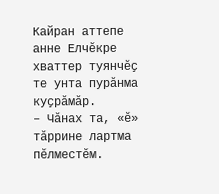Кайран аттепе анне Елчӗкре хваттер туянчӗҫ те унта пурӑнма куҫрӑмӑр.
– Чӑнах та, «ӗ» тӑррине лартма пӗлместӗм.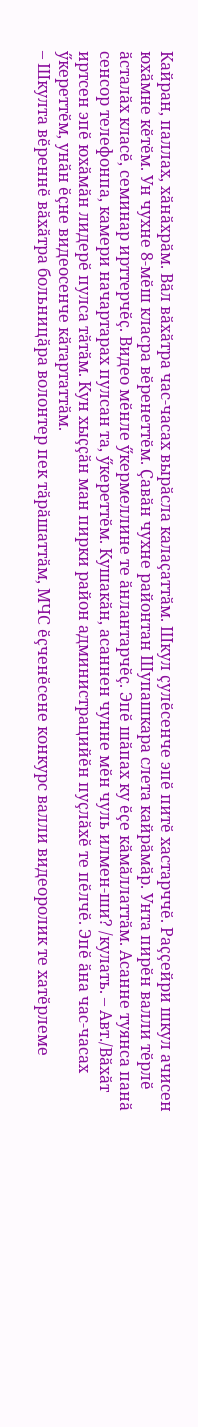Кайран, паллах, хӑнӑхрӑм. Вӑл вӑхӑтра час-часах вырӑсла калаҫаттӑм. Шкул ҫулӗсенче эпӗ питӗ хастарччӗ. Раҫҫейри шкул ачисен юхӑмне кӗтӗм. Ун чухне 8-мӗш класра вӗренеттӗм. Ҫавӑн чухне районтан Шупашкара слета кайрӑмӑр. Унта пирӗн валли тӗрлӗ ӑсталӑх класӗ, семинар ирттерчӗҫ. Видео мӗнле ӳкермеллине те ӑнлантарчӗҫ. Эпӗ шӑпах ку ӗҫе кӑмӑллаттӑм. Асанне туянса панӑ сенсор телефонпа, камери начартарах пулсан та, ӳкереттӗм. Кушакӑн, асаннен чунне мӗн чуль илмен-ши? /кулать. – Авт./Вӑхӑт иртсен эпӗ юхӑмӑн лидерӗ пулса тӑтӑм. Кун хыҫҫӑн ман пирки район администрацийӗн пуҫлӑхӗ те пӗлчӗ. Эпӗ ӑна час-часах ӳкереттӗм, унӑн ӗҫне видеосенче кӑтартаттӑм.
– Шкулта вӗреннӗ вӑхӑтра больницӑра волонтер пек тӑрӑшаттӑм, МЧС ӗҫченӗсене конкурс валли видеоролик те хатӗрлеме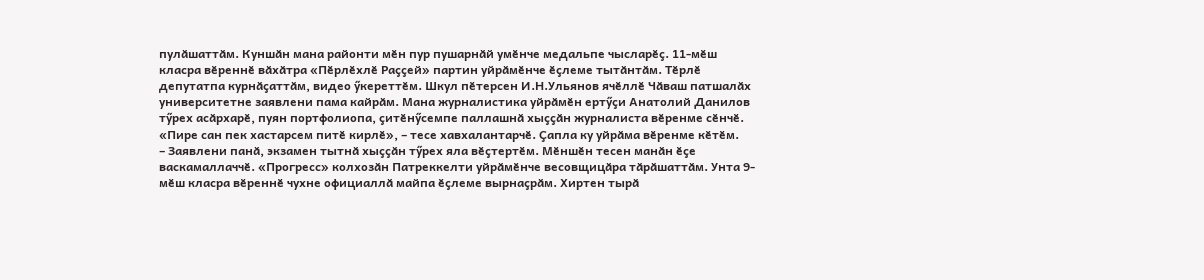пулӑшаттӑм. Куншӑн мана районти мӗн пур пушарнӑй умӗнче медальпе чысларӗҫ. 11-мӗш класра вӗреннӗ вӑхӑтра «Пӗрлӗхлӗ Раҫҫей» партин уйрӑмӗнче ӗҫлеме тытӑнтӑм. Тӗрлӗ депутатпа курнӑҫаттӑм, видео ӳкереттӗм. Шкул пӗтерсен И.Н.Ульянов ячӗллӗ Чӑваш патшалӑх университетне заявлени пама кайрӑм. Мана журналистика уйрӑмӗн ертӳҫи Анатолий Данилов тӳрех асӑрхарӗ, пуян портфолиопа, ҫитӗнӳсемпе паллашнӑ хыҫҫӑн журналиста вӗренме сӗнчӗ. «Пире сан пек хастарсем питӗ кирлӗ», – тесе хавхалантарчӗ. Ҫапла ку уйрӑма вӗренме кӗтӗм.
– Заявлени панӑ, экзамен тытнӑ хыҫҫӑн тӳрех яла вӗҫтертӗм. Мӗншӗн тесен манӑн ӗҫе васкамаллаччӗ. «Прогресс» колхозӑн Патреккелти уйрӑмӗнче весовщицӑра тӑрӑшаттӑм. Унта 9-мӗш класра вӗреннӗ чухне официаллӑ майпа ӗҫлеме вырнаҫрӑм. Хиртен тырӑ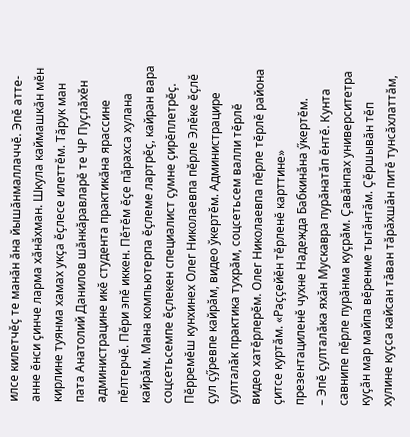илсе килетчӗҫ те манӑн ӑна йышӑнмаллаччӗ. Эпӗ атте-анне ӗнси ҫинче ларма хӑнӑхман. Шкула каймашкӑн мӗн кирлине туянма хамах укҫа ӗҫлесе илеттӗм. Тӑрук ман пата Анатолий Данилов шӑнкӑравларӗ те ЧР Пуҫлӑхӗн администрацине икӗ студента практикӑна ярассине пӗлтерчӗ. Пӗри эпӗ иккен. Пӗтӗм ӗҫе пӑрахса хулана кайрӑм. Мана компьютерпа ӗҫлеме лартрӗҫ, кайран вара соцсетьсемпе ӗҫлекен специалист ҫумне ҫирӗплетрӗҫ. Пӗрремӗш кунхинех Олег Николаевпа пӗрле Элӗке ӗҫлӗ ҫул ҫӳревпе кайрӑм, видео ўкертӗм. Администрацире ҫулталӑк практика тухрӑм, соцсетьсем валли тӗрлӗ видео хатӗрлерӗм. Олег Николаевпа пӗрле тӗрлӗ района ҫитсе куртӑм. «Раҫҫейӗн тӗрленӗ карттине» презентациленӗ чухне Надежда Бабкинӑна ӳкертӗм.
– Эпӗ ҫулталӑка яхӑн Мускавра пурӑнатӑп ӗнтӗ. Кунта савнипе пӗрле пурӑнма куҫрӑм. Ҫавӑнпах университетра куҫӑн мар майпа вӗренме тытӑнтӑм. Ҫӗршывӑн тӗп хулине куҫса кайсан тӑван тӑрӑхшӑн питӗ тунсӑхлаттӑм,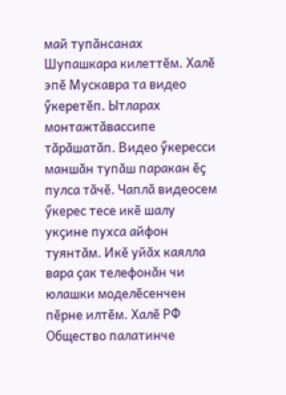май тупӑнсанах Шупашкара килеттӗм. Халӗ эпӗ Мускавра та видео ӳкеретӗп. Ытларах монтажтӑвассипе тӑрӑшатӑп. Видео ӳкересси маншӑн тупӑш паракан ӗҫ пулса тӑчӗ. Чаплӑ видеосем ӳкерес тесе икӗ шалу укҫине пухса айфон туянтӑм. Икӗ уйӑх каялла вара ҫак телефонӑн чи юлашки моделӗсенчен пӗрне илтӗм. Халӗ РФ Общество палатинче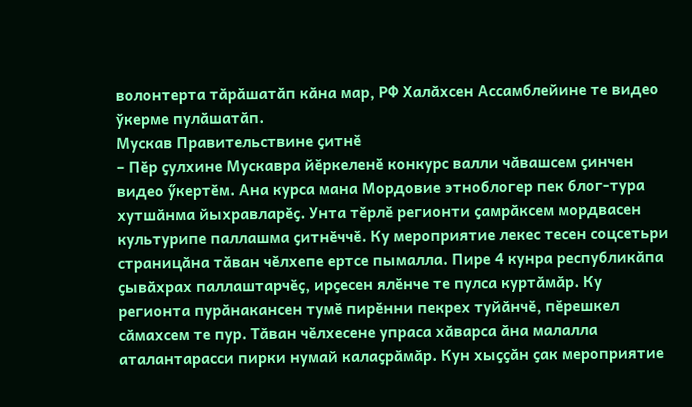волонтерта тӑрӑшатӑп кӑна мар, РФ Халӑхсен Ассамблейине те видео ўкерме пулӑшатӑп.
Мускав Правительствине ҫитнӗ
– Пӗр ҫулхине Мускавра йӗркеленӗ конкурс валли чӑвашсем ҫинчен видео ӳкертӗм. Ана курса мана Мордовие этноблогер пек блог-тура хутшӑнма йыхравларӗҫ. Унта тӗрлӗ регионти ҫамрӑксем мордвасен культурипе паллашма ҫитнӗччӗ. Ку мероприятие лекес тесен соцсетьри страницӑна тӑван чӗлхепе ертсе пымалла. Пире 4 кунра республикӑпа ҫывӑхрах паллаштарчӗҫ, ирҫесен ялӗнче те пулса куртӑмӑр. Ку регионта пурӑнакансен тумӗ пирӗнни пекрех туйӑнчӗ, пӗрешкел сӑмахсем те пур. Тӑван чӗлхесене упраса хӑварса ӑна малалла аталантарасси пирки нумай калаҫрӑмӑр. Кун хыҫҫӑн ҫак мероприятие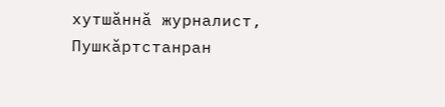хутшӑннӑ журналист, Пушкӑртстанран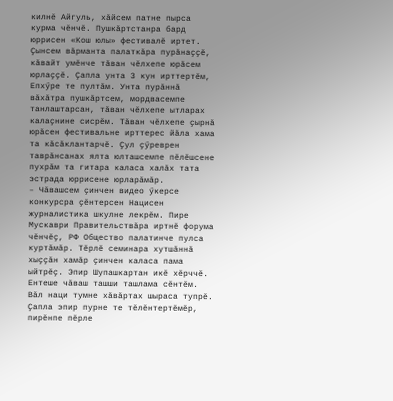килнӗ Айгуль, хӑйсем патне пырса курма чӗнчӗ. Пушкӑртстанра бард юррисен «Кош юлы» фестивалӗ иртет. Ҫынсем вӑрманта палаткӑра пурӑнаҫҫӗ, кӑвайт умӗнче тӑван чӗлхепе юрӑсем юрлаҫҫӗ. Ҫапла унта 3 кун ирттертӗм, Епхӳре те пултӑм. Унта пурӑннӑ вӑхӑтра пушкӑртсем, мордвасемпе танлаштарсан, тӑван чӗлхепе ытларах калаҫнине сисрӗм. Тӑван чӗлхепе ҫырнӑ юрӑсен фестивальне ирттерес йӑла хама та кӑсӑклантарчӗ. Ҫул ҫӳреврен таврӑнсанах ялта юлташсемпе пӗлӗшсене пухрӑм та гитара каласа халӑх тата эстрада юррисене юрларӑмӑр.
– Чӑвашсем ҫинчен видео ӳкерсе конкурсра ҫӗнтерсен Нацисен журналистика шкулне лекрӗм. Пире Мускаври Правительствӑра иртнӗ форума чӗнчӗҫ, РФ Общество палатинче пулса куртӑмӑр. Тӗрлӗ семинара хутшӑннӑ хыҫҫӑн хамӑр ҫинчен каласа пама ыйтрӗҫ. Эпир Шупашкартан икӗ хӗрччӗ. Ентеше чӑваш ташши ташлама сӗнтӗм. Вӑл наци тумне хӑвӑртах шыраса тупрӗ. Ҫапла эпир пурне те тӗлӗнтертӗмӗр, пирӗнпе пӗрле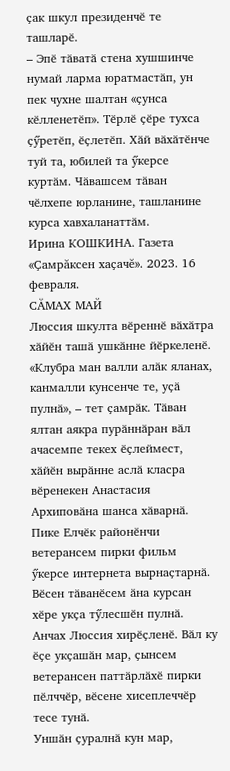ҫак шкул президенчӗ те ташларӗ.
– Эпӗ тӑватӑ стена хушшинче нумай ларма юратмастӑп, ун пек чухне шалтан «ҫунса кӗлленетӗп». Тӗрлӗ ҫӗре тухса ҫӳретӗп, ӗҫлетӗп. Хӑй вӑхӑтӗнче туй та, юбилей та ӳкерсе куртӑм. Чӑвашсем тӑван чӗлхепе юрланине, ташланине курса хавхаланаттӑм.
Ирина КОШКИНА. Газета «Ҫамрăксен хаҫачĕ». 2023. 16 февраля.
СӐМАХ МАЙ
Люссия шкулта вӗреннӗ вӑхӑтра хӑйӗн ташӑ ушкӑнне йӗркеленӗ. «Клубра ман валли алӑк яланах, канмалли кунсенче те, уҫӑ пулнӑ», – тет ҫамрӑк. Тӑван ялтан аякра пурӑннӑран вӑл ачасемпе текех ӗҫлеймест, хӑйӗн вырӑнне аслӑ класра вӗренекен Анастасия Архиповӑна шанса хӑварнӑ.
Пике Елчӗк районӗнчи ветерансем пирки фильм ӳкерсе интернета вырнаҫтарнӑ. Вӗсен тӑванӗсем ӑна курсан хӗре укҫа тӳлесшӗн пулнӑ. Анчах Люссия хирӗҫленӗ. Вӑл ку ӗҫе укҫашӑн мар, ҫынсем ветерансен паттӑрлӑхӗ пирки пӗлччӗр, вӗсене хисеплеччӗр тесе тунӑ.
Уншӑн ҫуралнӑ кун мар,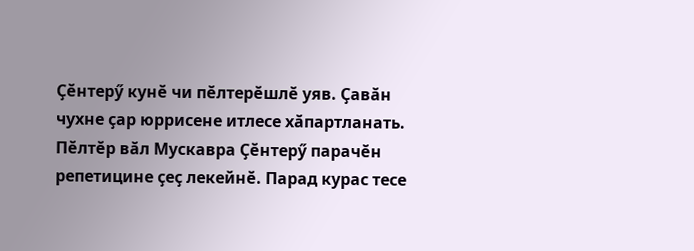Ҫӗнтерӳ кунӗ чи пӗлтерӗшлӗ уяв. Ҫавӑн чухне ҫар юррисене итлесе хӑпартланать. Пӗлтӗр вӑл Мускавра Ҫӗнтерӳ парачӗн репетицине ҫеҫ лекейнӗ. Парад курас тесе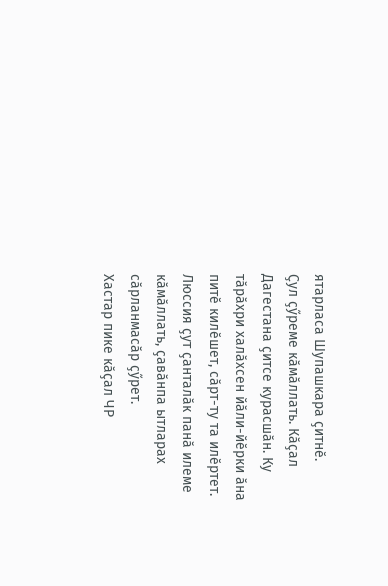ятарласа Шупашкара ҫитнӗ.
Ҫул ҫӳреме кӑмӑллать. Кӑҫал Дагестана ҫитсе курасшӑн. Ку тӑрӑхри халӑхсен йӑли-йӗрки ӑна питӗ килӗшет, сӑрт-ту та илӗртет.
Люссия ҫут ҫанталӑк панӑ илеме кӑмӑллать, ҫавӑнпа ытларах сӑрланмасӑр ҫӳрет.
Хастар пике кӑҫал ЧР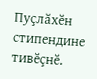Пуҫлӑхӗн стипендине тивӗҫнӗ.